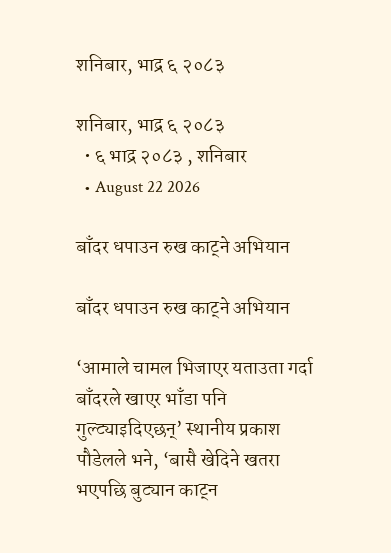शनिबार, भाद्र ६ २०८३

शनिबार, भाद्र ६ २०८३
  • ६ भाद्र २०८३ , शनिबार
  • August 22 2026

बाँदर धपाउन रुख काट्ने अभियान

बाँदर धपाउन रुख काट्ने अभियान

‘आमाले चामल भिजाएर यताउता गर्दा बाँदरले खाएर भाँडा पनि गुल्ट्याइदिएछन्’ स्थानीय प्रकाश पौडेलले भने, ‘बासै खेदिने खतरा भएपछि बुट्यान काट्न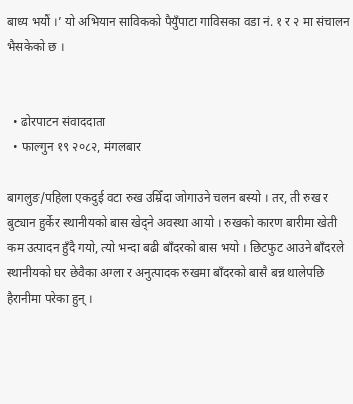बाध्य भयौं ।’ यो अभियान साविकको पैयुँपाटा गाविसका वडा नं. १ र २ मा संचालन भैसकेको छ ।


  • ढोरपाटन संवाददाता
  • फाल्गुन १९ २०८२, मंगलबार

बागलुङ/पहिला एकदुई वटा रुख उम्रिँदा जोगाउने चलन बस्यो । तर, ती रुख र बुट्यान हुर्केर स्थानीयको बास खेद्ने अवस्था आयो । रुखको कारण बारीमा खेती कम उत्पादन हुँदै गयो, त्यो भन्दा बढी बाँदरको बास भयो । छिटफुट आउने बाँदरले स्थानीयको घर छेवैका अग्ला र अनुत्पादक रुखमा बाँदरको बासै बन्न थालेपछि हैरानीमा परेका हुन् ।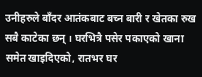उनीहरुले बाँदर आतंकबाट बच्न बारी र खेतका रुख सबै काटेका छन् । घरभित्रै पसेर पकाएको खाना समेत खाइदिएको, रातभर घर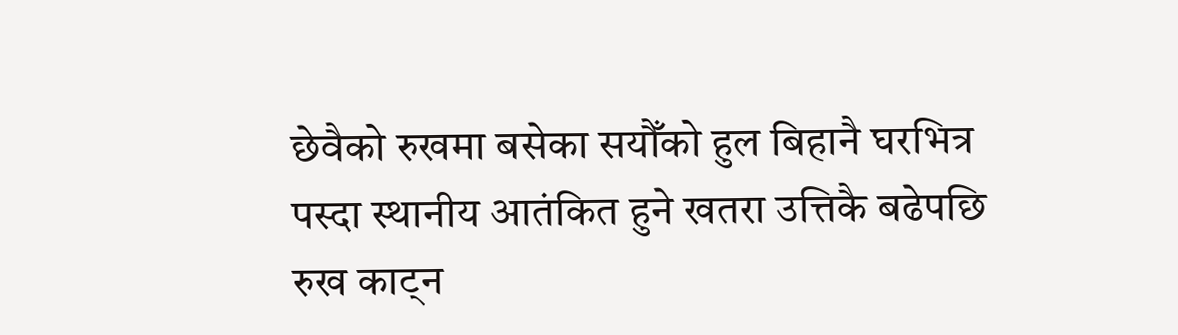छेवैको रुखमा बसेका सयौँको हुल बिहानै घरभित्र पस्दा स्थानीय आतंकित हुने खतरा उत्तिकै बढेपछि रुख काट्न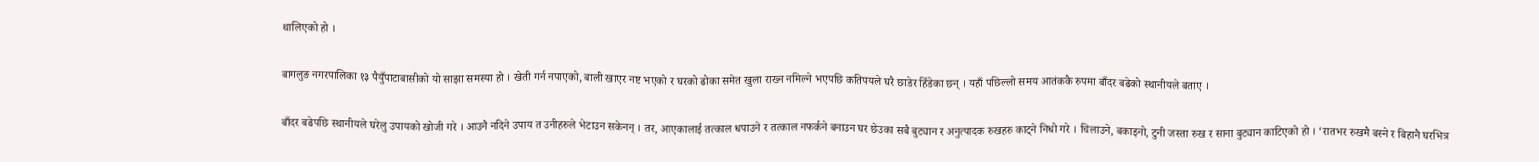थालिएको हो ।

बागलुङ नगरपालिका १३ पैयुँपाटाबासीको यो साझा समस्या हो । खेती गर्न नपाएको, बाली खाएर नष्ट भएको र घरको ढोका समेत खुला राख्न नमिल्ने भएपछि कतिपयले घरै छाडेर हिँडेका छन् । यहाँ पछिल्लो समय आतंककै रुपमा बाँदर बढेको स्थानीयले बताए ।

बाँदर बढेपछि स्थानीयले घरेलु उपायको खोजी गरे । आउनै नदिने उपाय त उनीहरुले भेटाउन सकेनन् । तर, आएकालाई तत्काल धपाउने र तत्काल नफर्कने बनाउन घर छेउका सबै बुट्यान र अनुत्पादक रुखहरु काट्ने निधो गरे । चिलाउने, बकाइनो, टुनी जस्ता रुख र साना बुट्यान काटिएको हो । ‘रातभर रुखमै बस्ने र बिहानै घरभित्र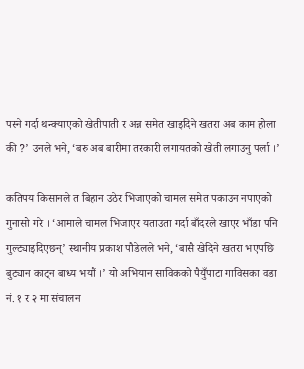पस्ने गर्दा थन्क्याएको खेतीपाती र अन्न समेत खाइदिने खतरा अब काम होला की ?’ उनले भने, ‘बरु अब बारीमा तरकारी लगायतको खेती लगाउनु पर्ला ।’

कतिपय किसानले त बिहान उठेर भिजाएको चामल समेत पकाउन नपाएको गुनासो गरे । ‘आमाले चामल भिजाएर यताउता गर्दा बाँदरले खाएर भाँडा पनि गुल्ट्याइदिएछन्’ स्थानीय प्रकाश पौडेलले भने, ‘बासै खेदिने खतरा भएपछि बुट्यान काट्न बाध्य भयौं ।’ यो अभियान साविकको पैयुँपाटा गाविसका वडा नं. १ र २ मा संचालन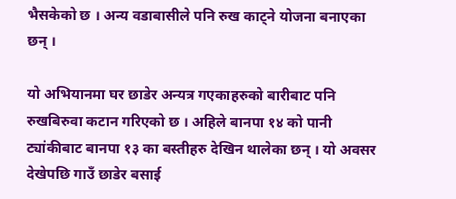भैसकेको छ । अन्य वडाबासीले पनि रुख काट्ने योजना बनाएका छन् ।

यो अभियानमा घर छाडेर अन्यत्र गएकाहरुको बारीबाट पनि रुखबिरुवा कटान गरिएको छ । अहिले बानपा १४ को पानी ट्यांकीबाट बानपा १३ का बस्तीहरु देखिन थालेका छन् । यो अवसर देखेपछि गाउँ छाडेर बसाई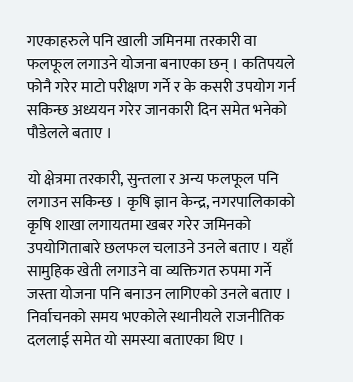गएकाहरुले पनि खाली जमिनमा तरकारी वा फलफूल लगाउने योजना बनाएका छन् । कतिपयले फोनै गरेर माटो परीक्षण गर्ने र के कसरी उपयोग गर्न सकिन्छ अध्ययन गरेर जानकारी दिन समेत भनेको पौडेलले बताए ।

यो क्षेत्रमा तरकारी, सुन्तला र अन्य फलफूल पनि लगाउन सकिन्छ । कृषि ज्ञान केन्द्र, नगरपालिकाको कृषि शाखा लगायतमा खबर गरेर जमिनको उपयोगिताबारे छलफल चलाउने उनले बताए । यहाँ सामुहिक खेती लगाउने वा व्यक्तिगत रुपमा गर्ने जस्ता योजना पनि बनाउन लागिएको उनले बताए । निर्वाचनको समय भएकोले स्थानीयले राजनीतिक दललाई समेत यो समस्या बताएका थिए ।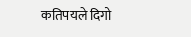कतिपयले दिगो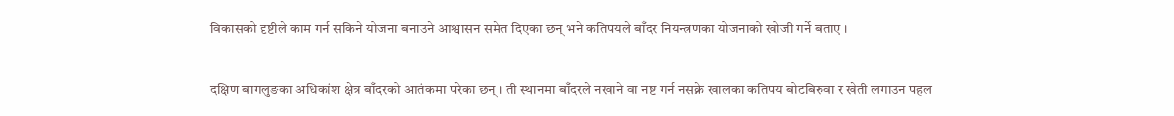विकासको दृष्टीले काम गर्न सकिने योजना बनाउने आश्वासन समेत दिएका छन् भने कतिपयले बाँदर नियन्त्रणका योजनाको खोजी गर्ने बताए ।

दक्षिण बागलुङका अधिकांश क्षेत्र बाँदरको आतंकमा परेका छन् । ती स्थानमा बाँदरले नखाने वा नष्ट गर्न नसक्ने खालका कतिपय बोटबिरुवा र खेती लगाउन पहल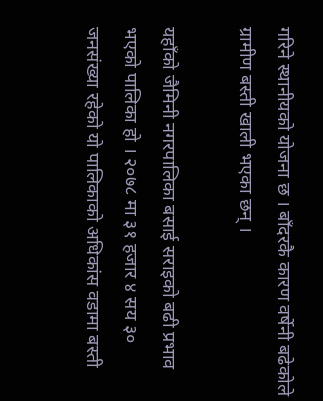गरिने स्थानीयको योजना छ । बाँदरकै कारण वर्षेनी बढेकोले ग्रामीण बस्ती खाली भएका छन् ।

यहाँको जैमिनी नगरपालिका बसाई सराइको बढी प्रभाव भएको पालिका हो । २०७८ मा ३१ हजार ४ सय ३० जनसंख्या रहेको यो पालिकाको अधिकांस वडामा बस्ती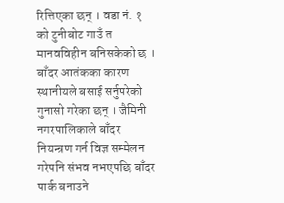रित्तिएका छन् । वडा नं. १ को टुनीबोट गाउँ त मानवविहीन बनिसकेको छ । बाँदर आतंकका कारण स्थानीयले बसाई सर्नुपरेको गुनासो गरेका छन् । जैमिनी नगरपालिकाले बाँदर नियन्त्रण गर्न विज्ञ सम्मेलन गरेपनि संभव नभएपछि बाँदर पार्क बनाउने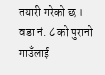तयारी गरेको छ । वडा नं. ८ को पुरानो गाउँलाई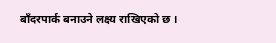बाँदरपार्क बनाउने लक्ष्य राखिएको छ ।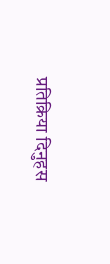प्रतिक्रिया दिनुहस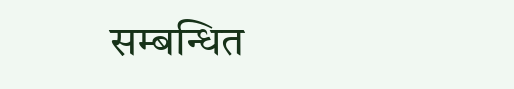सम्बन्धित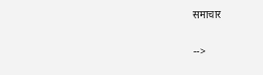समाचार

-->